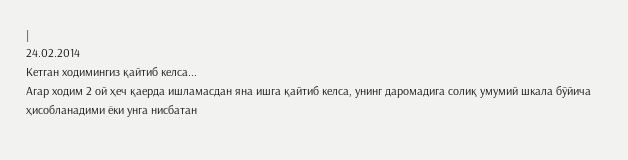|
24.02.2014
Кетган ходимингиз қайтиб келса...
Агар ходим 2 ой ҳеч қаерда ишламасдан яна ишга қайтиб келса, унинг даромадига солиқ умумий шкала бўйича ҳисобланадими ёки унга нисбатан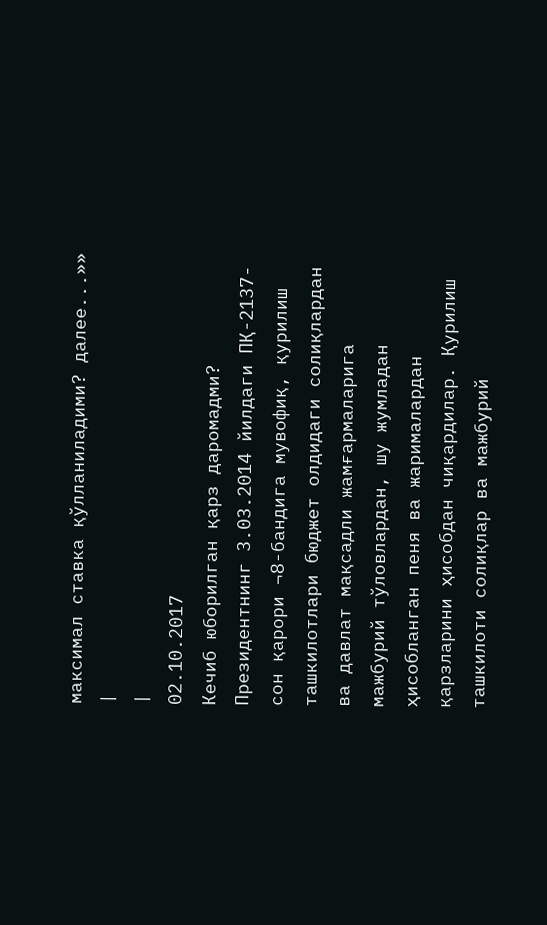максимал ставка қўлланиладими? далее...»» |
|
02.10.2017
Кечиб юборилган қарз даромадми?
Президентнинг 3.03.2014 йилдаги ПҚ-2137-сон қарори ¬8-бандига мувофиқ, қурилиш ташкилотлари бюджет олдидаги солиқлардан ва давлат мақсадли жамғармаларига мажбурий тўловлардан, шу жумладан ҳисобланган пеня ва жарималардан қарзларини ҳисобдан чиқардилар. Қурилиш ташкилоти солиқлар ва мажбурий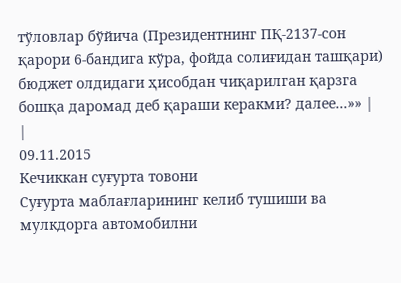тўловлар бўйича (Президентнинг ПҚ-2137-сон қарори 6-бандига кўра, фойда солиғидан ташқари) бюджет олдидаги ҳисобдан чиқарилган қарзга бошқа даромад деб қараши керакми? далее...»» |
|
09.11.2015
Кечиккан суғурта товони
Суғурта маблағларининг келиб тушиши ва мулкдорга автомобилни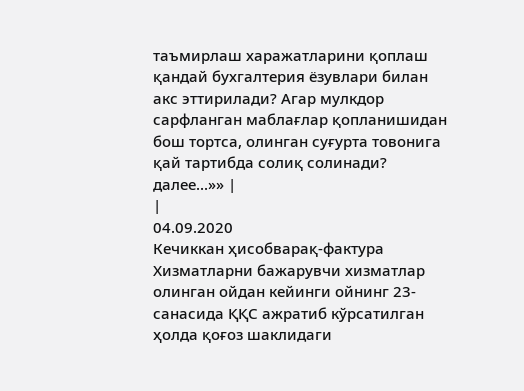таъмирлаш харажатларини қоплаш қандай бухгалтерия ёзувлари билан акс эттирилади? Агар мулкдор сарфланган маблағлар қопланишидан бош тортса, олинган суғурта товонига қай тартибда солиқ солинади? далее...»» |
|
04.09.2020
Кечиккан ҳисобварақ-фактура
Хизматларни бажарувчи хизматлар олинган ойдан кейинги ойнинг 23-санасида ҚҚС ажратиб кўрсатилган ҳолда қоғоз шаклидаги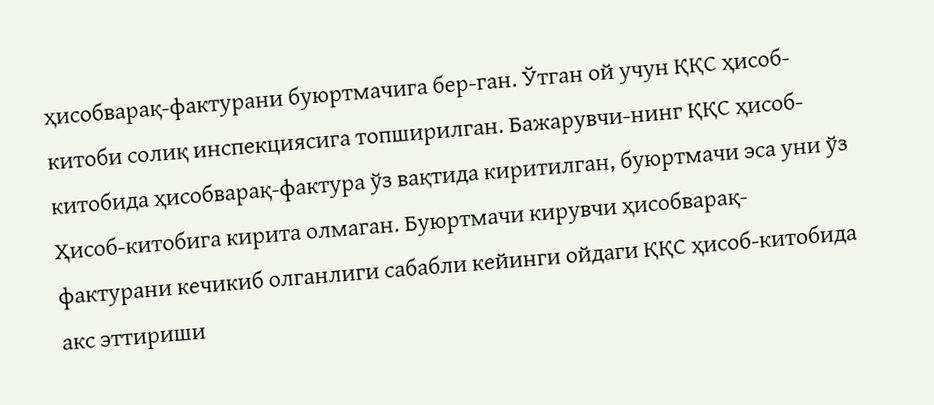ҳисобварақ-фактурани буюртмачига бер-ган. Ўтган ой учун ҚҚС ҳисоб-китоби солиқ инспекциясига топширилган. Бажарувчи-нинг ҚҚС ҳисоб-китобида ҳисобварақ-фактура ўз вақтида киритилган, буюртмачи эса уни ўз Ҳисоб-китобига кирита олмаган. Буюртмачи кирувчи ҳисобварақ-фактурани кечикиб олганлиги сабабли кейинги ойдаги ҚҚС ҳисоб-китобида акс эттириши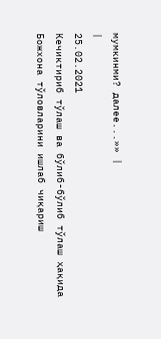мумкинми? далее...»» |
|
25.02.2021
Кечиктириб тўлаш ва бўлиб-бўлиб тўлаш ҳақида
Божхона тўловларини ишлаб чиқариш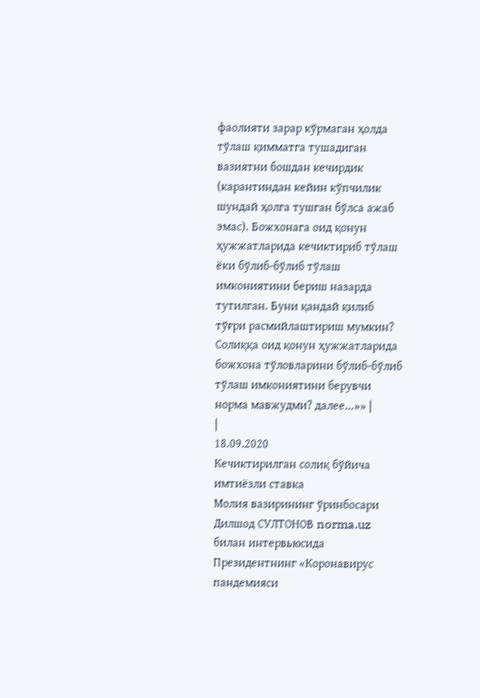фаолияти зарар кўрмаган ҳолда тўлаш қимматга тушадиган вазиятни бошдан кечирдик (карантиндан кейин кўпчилик шундай ҳолга тушган бўлса ажаб эмас). Божхонага оид қонун ҳужжатларида кечиктириб тўлаш ёки бўлиб-бўлиб тўлаш имкониятини бериш назарда тутилган. Буни қандай қилиб тўғри расмийлаштириш мумкин? Солиққа оид қонун ҳужжатларида божхона тўловларини бўлиб-бўлиб тўлаш имкониятини берувчи норма мавжудми? далее...»» |
|
18.09.2020
Кечиктирилган солиқ бўйича имтиёзли ставка
Молия вазирининг ўринбосари Дилшод СУЛТОНОВ norma.uz билан интервьюсида Президентнинг «Коронавирус пандемияси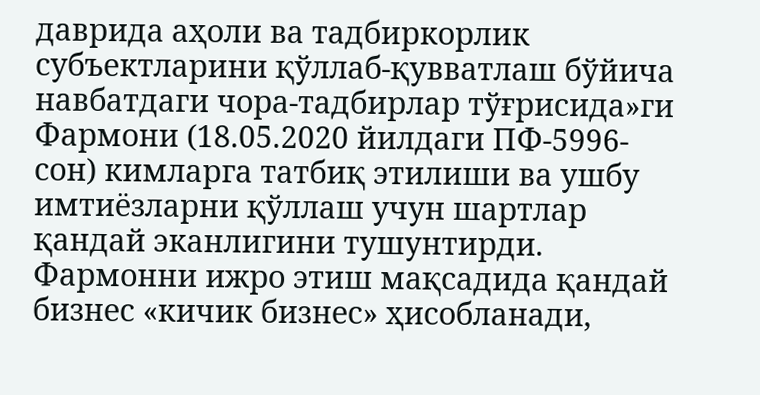даврида аҳоли ва тадбиркорлик субъектларини қўллаб-қувватлаш бўйича навбатдаги чора-тадбирлар тўғрисида»ги Фармони (18.05.2020 йилдаги ПФ-5996-сон) кимларга татбиқ этилиши ва ушбу имтиёзларни қўллаш учун шартлар қандай эканлигини тушунтирди. Фармонни ижро этиш мақсадида қандай бизнес «кичик бизнес» ҳисобланади,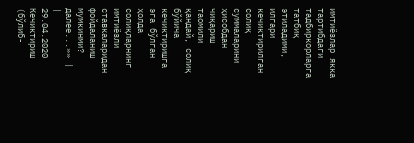имтиёзлар якка тартибдаги тадбиркорларга татбиқ этиладими, илгари кечиктирилган солиқ суммаларини ҳисобдан чиқариш таомили қандай, солиқ бўйича кечиктиришга эга бўлган ҳолда солиқларнинг имтиёзли ставкаларидан фойдаланиш мумкинми? далее...»» |
|
29.04.2020
Кечиктириш (бўлиб-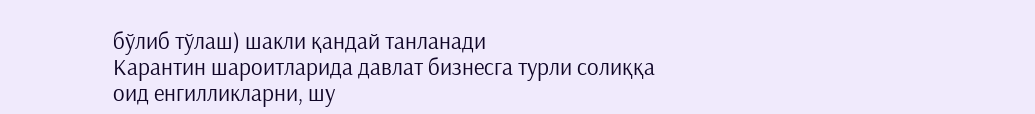бўлиб тўлаш) шакли қандай танланади
Карантин шароитларида давлат бизнесга турли солиққа оид енгилликларни, шу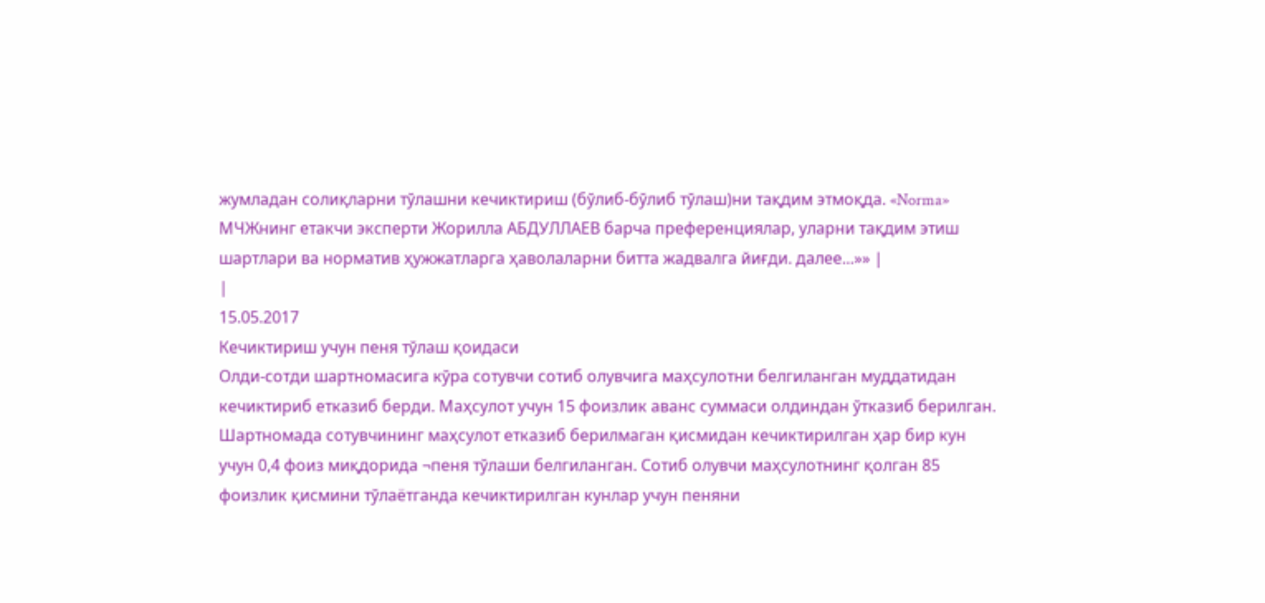жумладан солиқларни тўлашни кечиктириш (бўлиб-бўлиб тўлаш)ни тақдим этмоқда. «Norma» МЧЖнинг етакчи эксперти Жорилла АБДУЛЛАЕВ барча преференциялар, уларни тақдим этиш шартлари ва норматив ҳужжатларга ҳаволаларни битта жадвалга йиғди. далее...»» |
|
15.05.2017
Кечиктириш учун пеня тўлаш қоидаси
Олди-сотди шартномасига кўра сотувчи сотиб олувчига маҳсулотни белгиланган муддатидан кечиктириб етказиб берди. Маҳсулот учун 15 фоизлик аванс суммаси олдиндан ўтказиб берилган. Шартномада сотувчининг маҳсулот етказиб берилмаган қисмидан кечиктирилган ҳар бир кун учун 0,4 фоиз миқдорида ¬пеня тўлаши белгиланган. Сотиб олувчи маҳсулотнинг қолган 85 фоизлик қисмини тўлаётганда кечиктирилган кунлар учун пеняни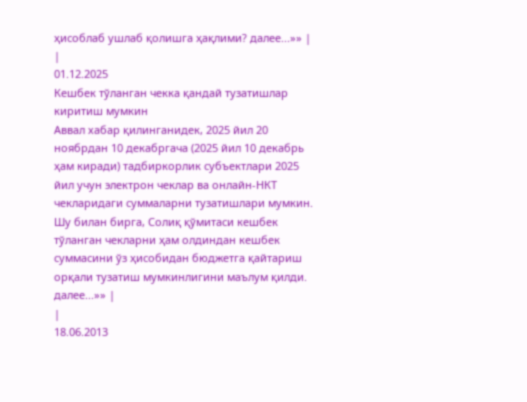ҳисоблаб ушлаб қолишга ҳақлими? далее...»» |
|
01.12.2025
Кешбек тўланган чекка қандай тузатишлар киритиш мумкин
Аввал хабар қилинганидек, 2025 йил 20 ноябрдан 10 декабргача (2025 йил 10 декабрь ҳам киради) тадбиркорлик субъектлари 2025 йил учун электрон чеклар ва онлайн-НКТ чекларидаги суммаларни тузатишлари мумкин. Шу билан бирга, Солиқ қўмитаси кешбек тўланган чекларни ҳам олдиндан кешбек суммасини ўз ҳисобидан бюджетга қайтариш орқали тузатиш мумкинлигини маълум қилди. далее...»» |
|
18.06.2013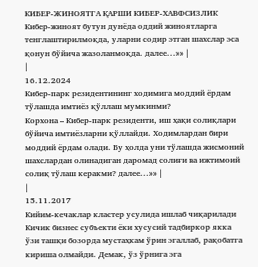КИБЕР-ЖИНОЯТГА ҚАРШИ КИБЕР-ХАВФСИЗЛИК
Кибер-жиноят бутун дунёда оддий жиноятларга тенглаштирилмоқда, уларни содир этган шахслар эса қонун бўйича жазоланмоқда. далее...»» |
|
16.12.2024
Кибер-парк резидентининг ходимига моддий ёрдам тўлашда имтиёз қўллаш мумкинми?
Корхона – Кибер-парк резиденти, иш ҳақи солиқлари бўйича имтиёзларни қўллайди. Ходимлардан бири моддий ёрдам олади. Бу ҳолда уни тўлашда жисмоний шахслардан олинадиган даромад солиғи ва ижтимоий солиқ тўлаш керакми? далее...»» |
|
15.11.2017
Кийим-кечаклар кластер усулида ишлаб чиқарилади
Кичик бизнес субъекти ёки хусусий тадбиркор якка ўзи ташқи бозорда мустаҳкам ўрин эгаллаб, рақобатга кириша олмайди. Демак, ўз ўрнига эга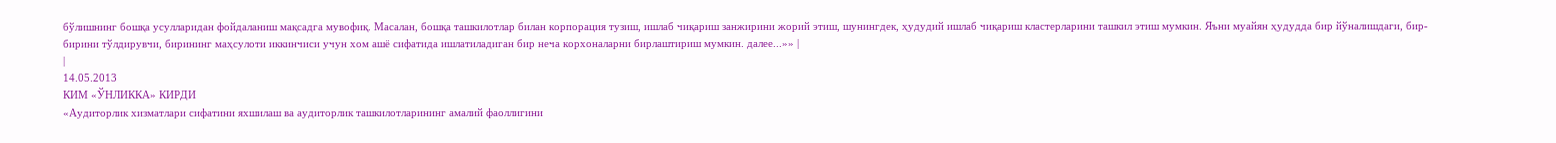бўлишнинг бошқа усулларидан фойдаланиш мақсадга мувофиқ. Масалан, бошқа ташкилотлар билан корпорация тузиш, ишлаб чиқариш занжирини жорий этиш, шунингдек, ҳудудий ишлаб чиқариш кластерларини ташкил этиш мумкин. Яъни муайян ҳудудда бир йўналишдаги, бир-бирини тўлдирувчи, бирининг маҳсулоти иккинчиси учун хом ашё сифатида ишлатиладиган бир неча корхоналарни бирлаштириш мумкин. далее...»» |
|
14.05.2013
КИМ «ЎНЛИККА» КИРДИ
«Аудиторлик хизматлари сифатини яхшилаш ва аудиторлик ташкилотларининг амалий фаоллигини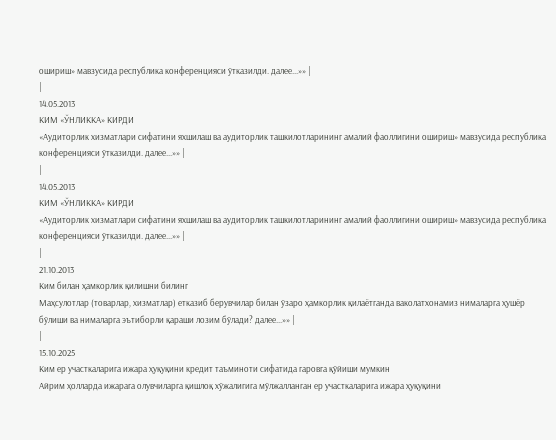ошириш» мавзусида республика конференцияси ўтказилди. далее...»» |
|
14.05.2013
КИМ «ЎНЛИККА» КИРДИ
«Аудиторлик хизматлари сифатини яхшилаш ва аудиторлик ташкилотларининг амалий фаоллигини ошириш» мавзусида республика конференцияси ўтказилди. далее...»» |
|
14.05.2013
КИМ «ЎНЛИККА» КИРДИ
«Аудиторлик хизматлари сифатини яхшилаш ва аудиторлик ташкилотларининг амалий фаоллигини ошириш» мавзусида республика конференцияси ўтказилди. далее...»» |
|
21.10.2013
Ким билан ҳамкорлик қилишни билинг
Маҳсулотлар (товарлар, хизматлар) етказиб берувчилар билан ўзаро ҳамкорлик қилаётганда ваколатхонамиз нималарга ҳушёр бўлиши ва нималарга эътиборли қараши лозим бўлади? далее...»» |
|
15.10.2025
Ким ер участкаларига ижара ҳуқуқини кредит таъминоти сифатида гаровга қўйиши мумкин
Айрим ҳолларда ижарага олувчиларга қишлоқ хўжалигига мўлжалланган ер участкаларига ижара ҳуқуқини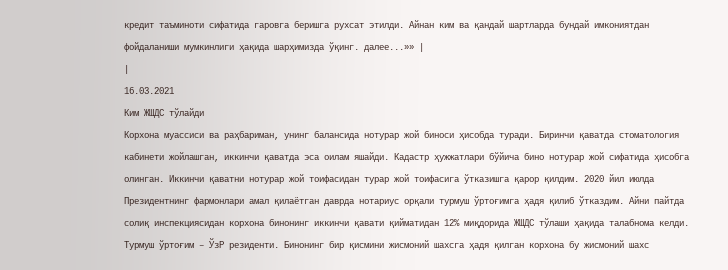кредит таъминоти сифатида гаровга беришга рухсат этилди. Айнан ким ва қандай шартларда бундай имкониятдан фойдаланиши мумкинлиги ҳақида шарҳимизда ўқинг. далее...»» |
|
16.03.2021
Ким ЖШДС тўлайди
Корхона муассиси ва раҳбариман, унинг балансида нотурар жой биноси ҳисобда туради. Биринчи қаватда стоматология кабинети жойлашган, иккинчи қаватда эса оилам яшайди. Кадастр ҳужжатлари бўйича бино нотурар жой сифатида ҳисобга олинган. Иккинчи қаватни нотурар жой тоифасидан турар жой тоифасига ўтказишга қарор қилдим. 2020 йил июлда Президентнинг фармонлари амал қилаётган даврда нотариус орқали турмуш ўртоғимга ҳадя қилиб ўтказдим. Айни пайтда солиқ инспекциясидан корхона бинонинг иккинчи қавати қийматидан 12% миқдорида ЖШДС тўлаши ҳақида талабнома келди. Турмуш ўртоғим – ЎзР резиденти. Бинонинг бир қисмини жисмоний шахсга ҳадя қилган корхона бу жисмоний шахс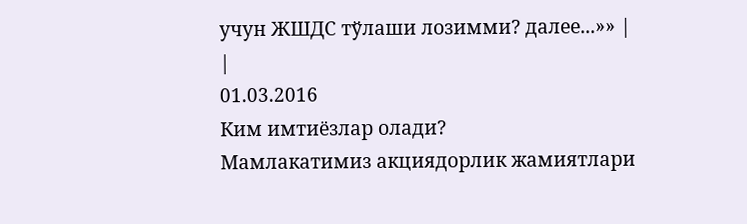учун ЖШДС тўлаши лозимми? далее...»» |
|
01.03.2016
Ким имтиёзлар олади?
Мамлакатимиз акциядорлик жамиятлари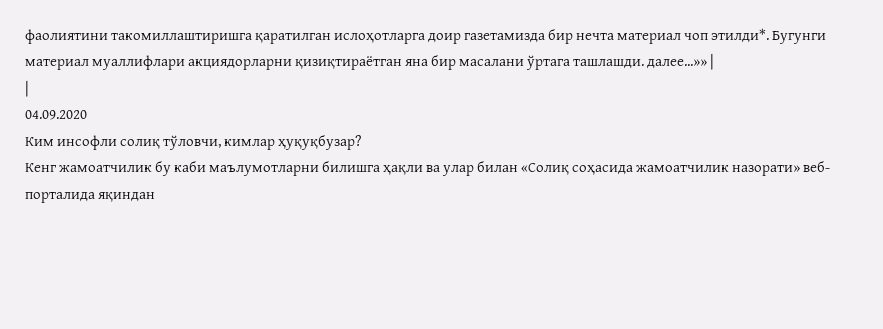фаолиятини такомиллаштиришга қаратилган ислоҳотларга доир газетамизда бир нечта материал чоп этилди*. Бугунги материал муаллифлари акциядорларни қизиқтираётган яна бир масалани ўртага ташлашди. далее...»» |
|
04.09.2020
Ким инсофли солиқ тўловчи, кимлар ҳуқуқбузар?
Кенг жамоатчилик бу каби маълумотларни билишга ҳақли ва улар билан «Солиқ соҳасида жамоатчилик назорати» веб-порталида яқиндан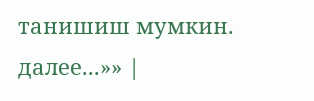танишиш мумкин. далее...»» |